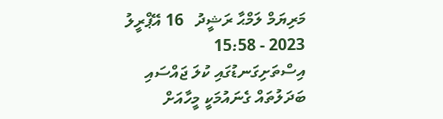މަރިޔަމް ލަމްޙާ ރަޝީދު   16 އޭޕްރީލު 2023 - 15:58
އިސްތަށިގަނޑުގައި ކުލަ ޖައްސައި ބަދަލުތައް ގެނައުމަކީ މީހާއަށް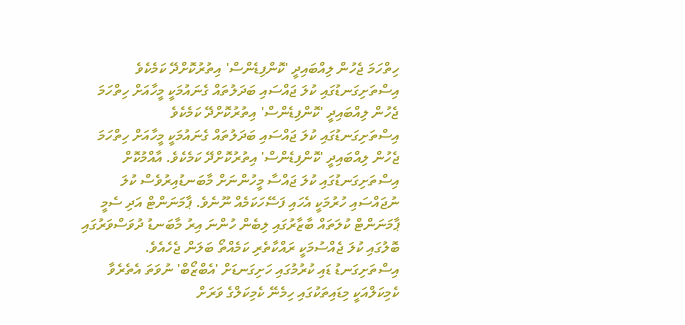ހިތްހަމަ ޖެހުން ލިއްބައިދީ 'ކޮންފިޑެންސް' އިތުރުކޮށްދޭ ކަމެކެވެ
އިސްތަށިގަނޑުގައި ކުލަ ޖައްސައި ބަދަލުތައް ގެނައުމަކީ މީހާއަށް ހިތްހަމަ ޖެހުން ލިއްބައިދީ 'ކޮންފިޑެންސް' އިތުރުކޮށްދޭ ކަމެކެވެ
އިސްތަށިގަނޑުގައި ކުލަ ޖައްސައި ބަދަލުތައް ގެނައުމަކީ މީހާއަށް ހިތްހަމަ ޖެހުން ލިއްބައިދީ 'ކޮންފިޑެންސް' އިތުރުކޮށްދޭ ކަމެކެވެ. އާއްމުކޮށް އިސްތަށިގަނޑުގައި ކުލަ ޖައްސާ މީހުންނަށް މާބަނޑުއިރުވެސް ކުލަ ނުޖައްސައި ހުރުމަކީ އެހައި ފަސޭހަކަމެއް ނޫނެވެ. ޕާމަނަންޓް އަދި ސެމީ ޕާމަނަންޓް ކުލަތައް ބާޒާރުގައި ލިބެން ހުންނަ އިރު މާބަނޑު ދުވަސްވަރުގައި ބޮލުގައި ކުލަ ޖެއްސުމަކީ ރައްކާތެރި ކަމެއްތޯ ބަލަން ޖެހެއެވެ.
އިސްތަށިގަނޑު ޑައި ކުރުމުގައި ހަށިގަނޑަށް 'އެބްޒޯބް' ނުވަތަ އެތެރެވާ ކެމިކަލްއަކީ މިޑައިތަކުގައި ހިމެނޭ ކެމިކަލްގެ ވަރަށް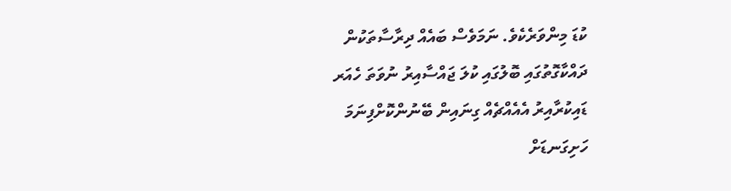ކުޑަ މިންވަރެކެވެ. ނަމަވެސް ބައެއް ދިރާސާތަކުން ދައްކާގޮތުގައި ބޮލުގައި ކުލަ ޖައްސާއިރު ނުވަތަ ހެއަރ ޑައިކުރާއިރު އެއެއްޗެއް ގިނައިން ބޭނުންކޮށްފިނަމަ ހަށިގަނޑަށް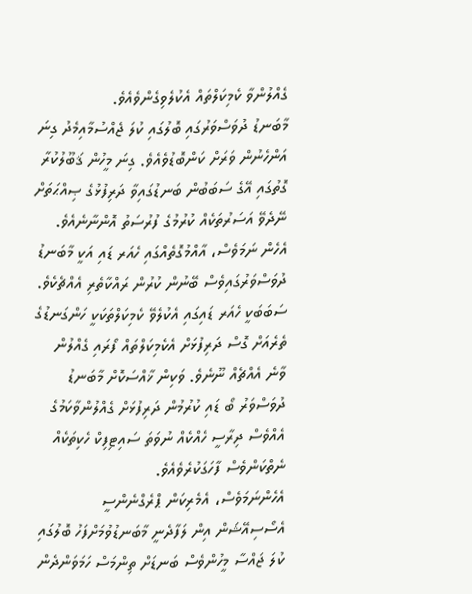ގެއްލުންވާ ކެމިކަލްތައް އެކުލެވިގެންވެއެވެ.
މާބަނޑު ދުވަސްވަރުގައި ބޮލުގައި ކުލަ ޖެއްސުމާއިމެދު ގިނަ އަންހެނުން ވަރަށް ކަންބޮޑުވެއެވެ. ގިނަ މީހުން ޤަބޫލުކުރާ ގޮތުގައި އޭގެ ސަބަބުން ބަނޑުގައިވާ ދަރިފުޅުގެ ޞިއްޙަތަށް ނޭދެވޭ އަސަރުތަކެއް ކުރުމުގެ ފުރުސަތު އޮންނާނެއެވެ. އެހެން ނަމަވެސް، އާއްމުގޮތެއްގައި ހެއަރ ޑައި އަކީ މާބަނޑު ދުވަސްވަރުގައިވެސް ބޭނުން ކުރުން ރައްކާތެރި އެއްޗެކެވެ.
ސަބަބަކީ ހެއަރ ޑައިގައި އެކުލެވޭ ކެމިކަލްތަކަކީ ހަންގަނޑުގެ ތެރެއަށް ގޮސް ދަރިފުޅަށް އެކެމިކަލްތައް ފޯރައި ގެއްލުން ވާނެ އެއްޗެއް ނޫނެވެ. ވަކިން ޚާއްސަކޮށް މާބަނޑު ދުވަސްވަރު ބޯ ޑައި ކުރުމުން ދަރިފުޅަށް ގެއްލުންވާކަމުގެ އެއްވެސް ދިރާސީ ހެއްކެއް ނުވަތަ ސައިޓިފިކް ހެކިތަކެއް ނެތްކަންވެސް ފާހަގަކުރެވެއެވެ.
އެހެންނަމަވެސް، އެމެރިކަން ޕްރެގްނެންސީ އެސޯސިއޭޝަން އިން ލަފާދެނީ މާބަނޑުވުމަށްފަހު ބޮލުގައި ކުލަ ޖައްސާ މީހުންވެސް ބަނޑަށް ތިންމަސް ހަމަވަންދެން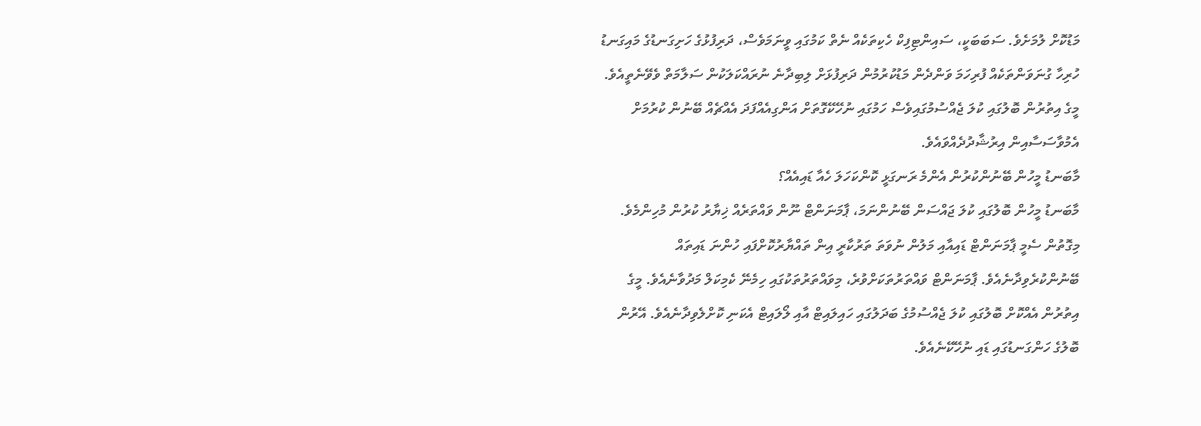މަޑުކޮށް ލުމަށެވެ. ސަބަބަކީ، ސައިންޓިފިކް ހެކިތަކެއް ނެތް ކަމުގައި ވީނަމަވެސް، ދަރިފުޅުގެ ހަށިގަނޑުގެ މައިގަނޑު ހުރިހާ ގުނަވަންތަކެއް ފުރިހަމަ ވަންދެން މަޑުކުރުމުން ދަރިފުޅަށް ލިބިދާނެ ނުރައްކަލަކުން ސަލާމަތް ވެވޭނެތީއެވެ.
މީގެ އިތުރުން ބޮލުގައި ކުލަ ޖެއްސުމުގައިވެސް ހަމުގައި ނުހޭކޭގޮތަށް އަންގިއެއްފަދަ އެއްޗެއް ބޭނުން ކުރުމަށް އެމުވާސަސާއިން އިރުޝާދުދެއްވައެވެ.
މާބަނޑު މީހުން ބޭނުންކުރުން އެންމެ ރަނގަޅީ ކޮންކަހަލަ ހެއާ ޑައިއެއް؟
މާބަނޑު މީހުން ބޮލުގައި ކުލަ ޖައްސަން ބޭނުންނަމަ، ޕާމަނަންޓް ނޫން ވައްތަރެއް ޚިޔާރު ކުރުން މުހިންމެވެ. މިގޮތުން ސެމީ ޕާމަނަންޓް ޑައިއާއި މަލުން ނުވަތަ ތަރުކާރީ އިން ތައްޔާރުކޮށްފައި ހުންނަ ޑައިތައް ބޭނުންކުރެވިދާނެއެވެ. ޕާމަނަންޓް ވައްތަރުތަކަށްވުރެ، މިވައްތަރުތަކުގައި ހިމެނޭ ކެމިކަލް މަދުވާނެއެވެ. މީގެ އިތުރުން އެއްކޮށް ބޮލުގައި ކުލަ ޖެއްސުމުގެ ބަދަލުގައި ހައިލައިޓް އާއި ލޯލައިޓް އެކަނި ކޮށްލެވިދާނެއެވެ. އޭރުން ބޮލުގެ ހަންގަނޑުގައި ޑައި ނުހޭކޭނެއެވެ.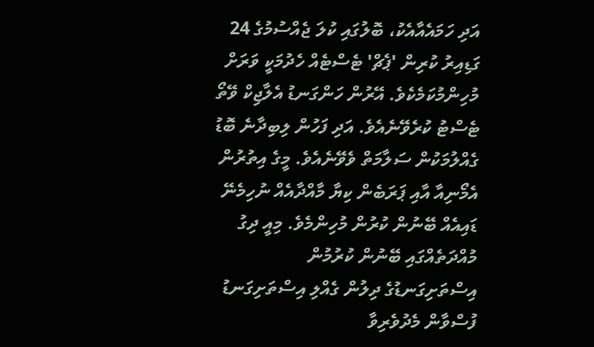އަދި ހަމައެއާއެކު، ބޮލުގައި ކުލަ ޖެއްސުމުގެ 24 ގަޑިއިރު ކުރިން 'ޕެޗް' ޓެސްޓެއް ހެދުމަކީ ވަރަށް މުހިންމުކަމެކެވެ. އޭރުން ހަންގަނޑު އެލާޖިކް ވޭތޯ ޓެސްޓު ކުރެވޭނެއެވެ. އަދި ފަހުން ލިބިދާނެ ބޮޑު ގެއްލުމަކުން ސަލާމަތް ވެވޭނެއެވެ. މީގެ އިތުރުން އެމޯނިއާ އާއި ޕަރަބެން ކިޔާ މާއްދާއެއް ނުހިމެނޭ ޑައިއެއް ބޭނުން ކުރުން މުހިންމެވެ. މިއީ ދިގު މުއްދަތެއްގައި ބޭނުން ކުރުމުން އިސްތަށިގަނޑުގެ ދިލުން ގެއްލި އިސްތަށިގަނޑު ފުސްވާން މެދުވެރިވާ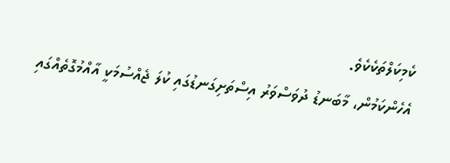ކެމިކަލްތަކެކެވެ.
އެހެންކަމުން، މާބަނޑު ދުވަސްވަރު އިސްތަށިގަނޑުގައި ކުލަ ޖެއްސުމަކީ އާއްމުގޮތެއްގައި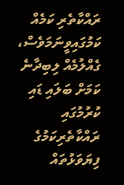ރައްކާތެރި ކަމެއް ކަމުގައިވީނަމަވެސް، ގެއްލުމެއް ލިބިދާނެ ކަމަށް ބަލައި ޑައި ކުރުމުގައި ރައްކާތެރިކަމުގެ ފިޔަވަޅުތައް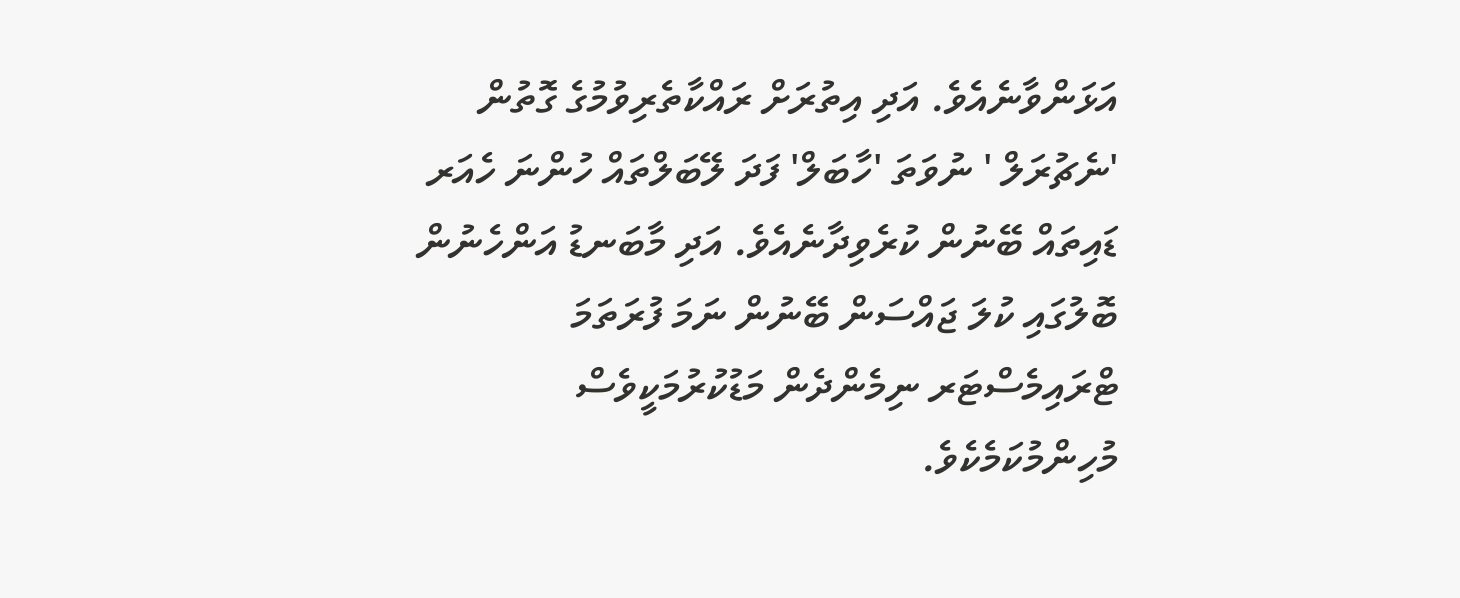އަޅަންވާނެއެވެ. އަދި އިތުރަށް ރައްކާތެރިވުމުގެ ގޮތުން 'ނެޗުރަލް ' ނުވަތަ 'ހާބަލް' ފަދަ ލޭބަލްތައް ހުންނަ ހެއަރ ޑައިތައް ބޭނުން ކުރެވިދާނެއެވެ. އަދި މާބަނޑު އަންހެނުން ބޮލުގައި ކުލަ ޖައްސަން ބޭނުން ނަމަ ފުރަތަމަ ޓްރައިމެސްޓަރ ނިމެންދެން މަޑުކުރުމަކީވެސް މުހިންމުކަމެކެވެ.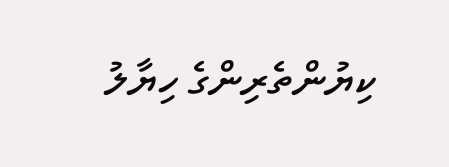ކިޔުންތެރިންގެ ހިޔާލު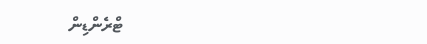ޓްރެންޑިން